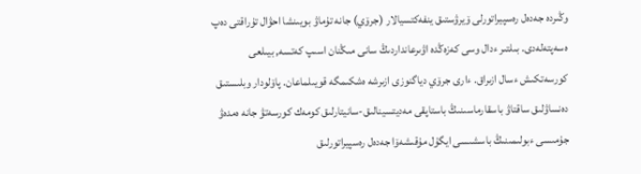وڭىردە جەدەل رەسپيراتورلى ۆيرۋستىق ينفەكتسيالار (جرۆي) جانە تۇماۋ بويىنشا احۋال تۇراقتى دەپ ەسەپتەلەدى. بىلتىر ءدال وسى كەزەڭدە اۋىرعانداردىڭ سانى مىڭنان اسىپ كەتسە, بيىلعى كورسەتكىش ءسال ازىراق. ءارى جرۆي دياگنوزى ازىرشە ەشكىمگە قويىلماعان. پاۆلودار وبلىستىق دەنساۋلىق ساقتاۋ باسقارماسىنىڭ باستاپقى مەديتسينالىق-سانيتارلىق كومەك كورسەتۋ جانە ەمدەۋ جۇمىسى ءبولىمىنىڭ باسشىسى ايگۇل مۇقىشەۆا جەدەل رەسپيراتورلىق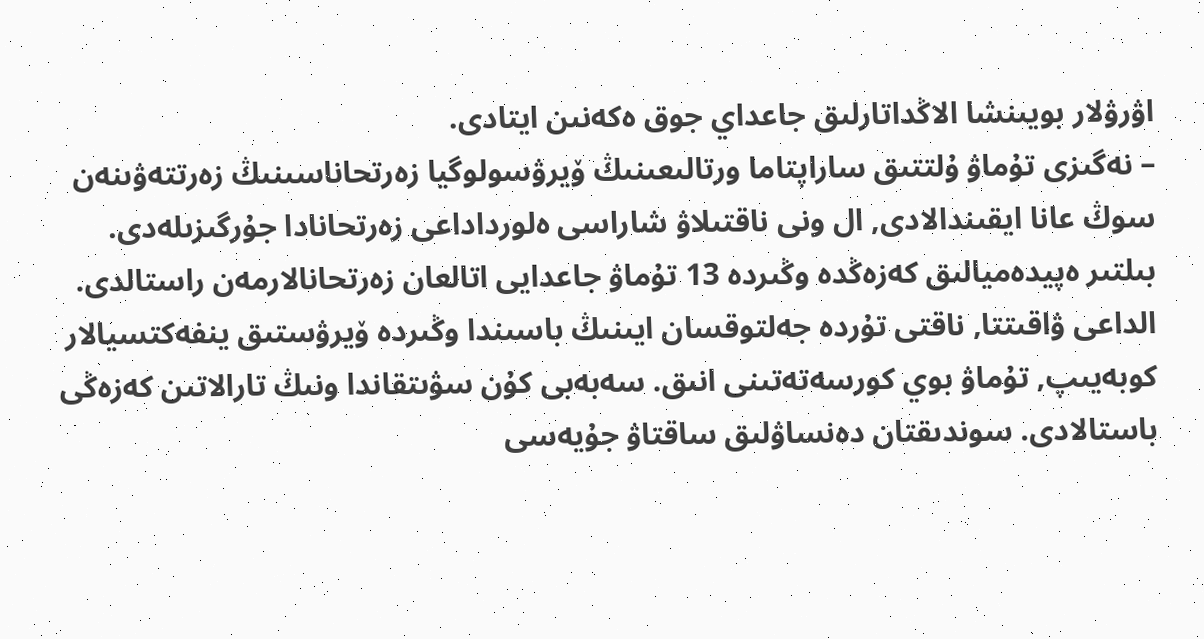اۋرۋلار بويىنشا الاڭداتارلىق جاعداي جوق ەكەنىن ايتادى.
– نەگىزى تۇماۋ ۇلتتىق ساراپتاما ورتالىعىنىڭ ۆيرۋسولوگيا زەرتحاناسىنىڭ زەرتتەۋىنەن سوڭ عانا ايقىندالادى, ال ونى ناقتىلاۋ شاراسى ەلورداداعى زەرتحانادا جۇرگىزىلەدى. بىلتىر ەپيدەميالىق كەزەڭدە وڭىردە 13 تۇماۋ جاعدايى اتالعان زەرتحانالارمەن راستالدى. الداعى ۋاقىتتا, ناقتى تۇردە جەلتوقسان ايىنىڭ باسىندا وڭىردە ۆيرۋستىق ينفەكتسيالار كوبەيىپ, تۇماۋ بوي كورسەتەتىنى انىق. سەبەبى كۇن سۋىتقاندا ونىڭ تارالاتىن كەزەڭى باستالادى. سوندىقتان دەنساۋلىق ساقتاۋ جۇيەسى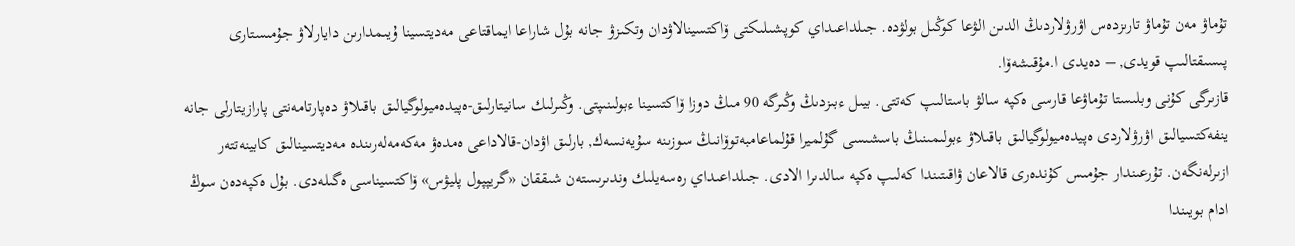تۇماۋ مەن تۇماۋ تارىزدەس اۋرۋلاردىڭ الدىن الۋعا كوڭىل بولۋدە. جىلداعىداي كوپشىلىكتى ۆاكتسينالاۋدان وتكىزۋ جانە بۇل شاراعا ايماقتاعى مەديتسينا ۇيىمدارىن دايارلاۋ جۇمىستارى پىسىقتالىپ قويدى, – دەيدى ا.مۇقىشەۆا.
قازىرگى كۇنى وبلىستا تۇماۋعا قارسى ەكپە سالۋ باستالىپ كەتتى. بيىل ءبىزدىڭ وڭىرگە 90 مىڭ دوزا ۆاكتسينا ءبولىنىپتى. وڭىرلىك سانيتارلىق-ەپيدەميولوگيالىق باقىلاۋ دەپارتامەنتى پارازيتارلى جانە ينفەكتسيالىق اۋرۋلاردى ەپيدەميولوگيالىق باقىلاۋ ءبولىمىنىڭ باسشىسى گۇلميرا قۇلماعامبەتوۆانىڭ سوزىنە سۇيەنسەك, بارلىق اۋدان-قالاداعى ەمدەۋ مەكەمەلەرىندە مەديتسينالىق كابينەتتەر ازىرلەنگەن. تۇرعىندار جۇمىس كۇندەرى قالاعان ۋاقىتىندا كەلىپ ەكپە سالدىرا الادى. جىلداعىداي رەسەيلىك وندىرىستەن شىققان «گريپپول پليۋس» ۆاكتسيناسى ەگىلەدى. بۇل ەكپەدەن سوڭ ادام بويىندا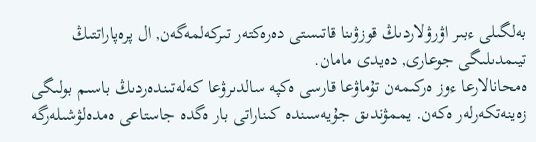بەلگىلى ءبىر اۋرۋلاردىڭ قوزۋىنا قاتىستى دەرەكتەر تىركەلمەگەن, ال پرەپاراتتىڭ تيىمدىلىگى جوعارى, دەيدى مامان.
ەمحانالارعا ءوز ەركىمەن تۇماۋعا قارسى ەكپە سالدىرۋعا كەلەتىندەردىڭ باسىم بولىگى زەينەتكەرلەر ەكەن. يممۋندىق جۇيەسىندە كىناراتى بار ەگدە جاستاعى ەمدەلۋشىلەرگە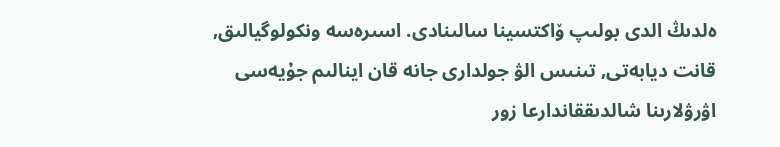ەلدىڭ الدى بولىپ ۆاكتسينا سالىنادى. اسىرەسە ونكولوگيالىق, قانت ديابەتى, تىنىس الۋ جولدارى جانە قان اينالىم جۇيەسى اۋرۋلارىنا شالدىققاندارعا زور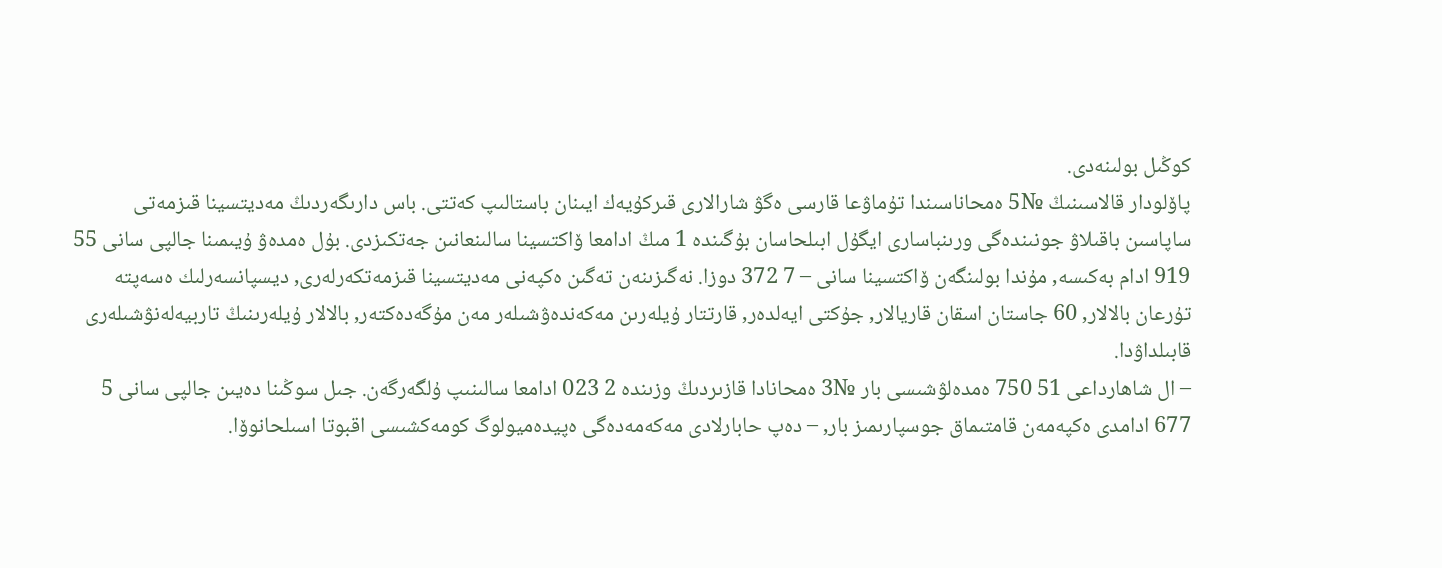كوڭىل بولىنەدى.
پاۆلودار قالاسىنىڭ №5 ەمحاناسىندا تۇماۋعا قارسى ەگۋ شارالارى قىركۇيەك ايىنان باستالىپ كەتتى. باس دارىگەردىڭ مەديتسينا قىزمەتى ساپاسىن باقىلاۋ جونىندەگى ورىنباسارى ايگۇل ابىلحاسان بۇگىندە 1 مىڭ ادامعا ۆاكتسينا سالىنعانىن جەتكىزدى. بۇل ەمدەۋ ۇيىمىنا جالپى سانى 55 919 ادام بەكىسە, مۇندا بولىنگەن ۆاكتسينا سانى – 7 372 دوزا. نەگىزىنەن تەگىن ەكپەنى مەديتسينا قىزمەتكەرلەرى, ديسپانسەرلىك ەسەپتە تۇرعان بالالار, 60 جاستان اسقان قاريالار, جۇكتى ايەلدەر, قارتتار ۇيلەرىن مەكەندەۋشىلەر مەن مۇگەدەكتەر, بالالار ۇيلەرىنىڭ تاربيەلەنۋشىلەرى قابىلداۋدا.
– ال شاھارداعى 51 750 ەمدەلۋشىسى بار №3 ەمحانادا قازىردىڭ وزىندە 2 023 ادامعا سالىنىپ ۇلگەرگەن. جىل سوڭىنا دەيىن جالپى سانى 5 677 ادامدى ەكپەمەن قامتىماق جوسپارىمىز بار, – دەپ حابارلادى مەكەمەدەگى ەپيدەميولوگ كومەكشىسى اقبوتا اسىلحانوۆا.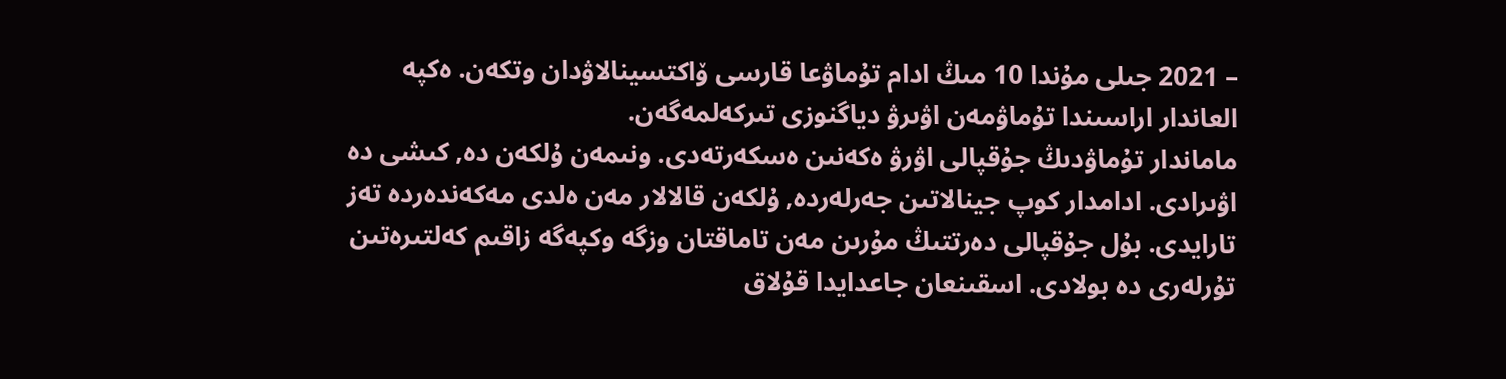– 2021 جىلى مۇندا 10 مىڭ ادام تۇماۋعا قارسى ۆاكتسينالاۋدان وتكەن. ەكپە العاندار اراسىندا تۇماۋمەن اۋىرۋ دياگنوزى تىركەلمەگەن.
ماماندار تۇماۋدىڭ جۇقپالى اۋرۋ ەكەنىن ەسكەرتەدى. ونىمەن ۇلكەن دە, كىشى دە اۋىرادى. ادامدار كوپ جينالاتىن جەرلەردە, ۇلكەن قالالار مەن ەلدى مەكەندەردە تەز تارايدى. بۇل جۇقپالى دەرتتىڭ مۇرىن مەن تاماقتان وزگە وكپەگە زاقىم كەلتىرەتىن تۇرلەرى دە بولادى. اسقىنعان جاعدايدا قۇلاق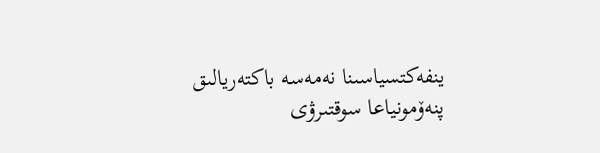ينفەكتسياسىنا نەمەسە باكتەريالىق پنەۆمونياعا سوقتىرۋى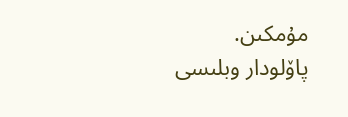مۇمكىن.
پاۆلودار وبلىسى